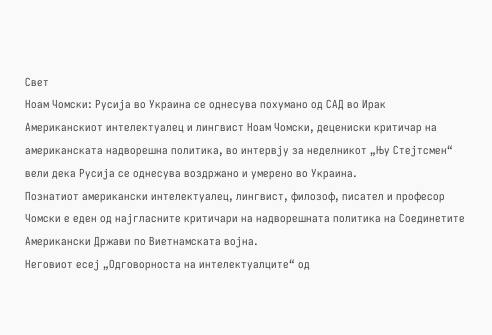Свет
Ноам Чомски: Русија во Украина се однесува похумано од САД во Ирак
Американскиот интелектуалец и лингвист Ноам Чомски, децениски критичар на американската надворешна политика, во интервју за неделникот „Њу Стејтсмен“ вели дека Русија се однесува воздржано и умерено во Украина.
Познатиот американски интелектуалец, лингвист, филозоф, писател и професор Чомски е еден од најгласните критичари на надворешната политика на Соединетите Американски Држави по Виетнамската војна.
Неговиот есеј „Одговорноста на интелектуалците“ од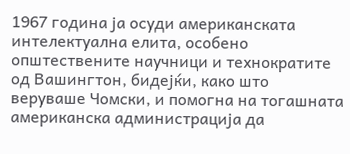1967 година ја осуди американската интелектуална елита, особено општествените научници и технократите од Вашингтон, бидејќи, како што веруваше Чомски, и помогна на тогашната американска администрација да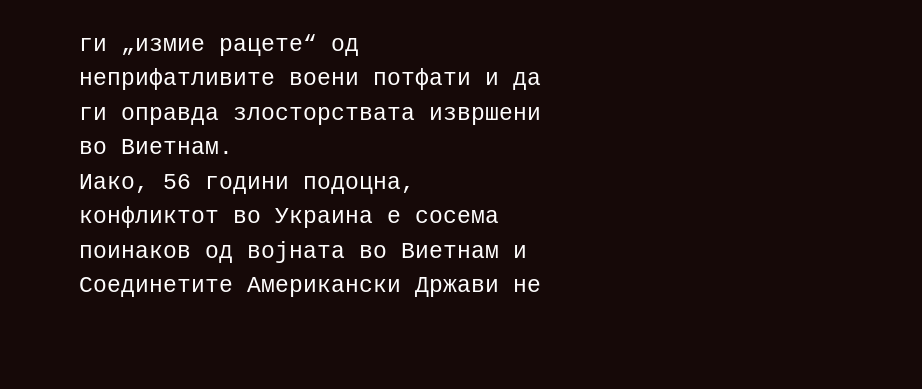ги „измие рацете“ од неприфатливите воени потфати и да ги оправда злосторствата извршени во Виетнам.
Иако, 56 години подоцна, конфликтот во Украина е сосема поинаков од војната во Виетнам и Соединетите Американски Држави не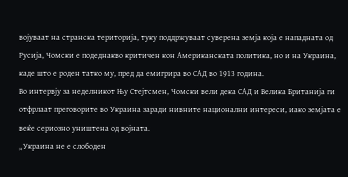војуваат на странска територија, туку поддржуваат суверена земја која е нападната од Русија, Чомски е подеднакво критичен кон Американската политика, но и на Украина, каде што е роден татко му, пред да емигрира во САД во 1913 година.
Во интервју за неделникот Њу Стејтсмен, Чомски вели дека САД и Велика Британија ги отфрлаат преговорите во Украина заради нивните национални интереси, иако земјата е веќе сериозно уништена од војната.
„Украина не е слободен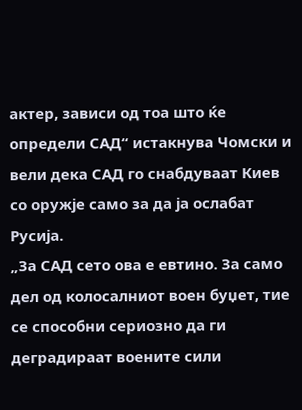актер, зависи од тоа што ќе определи САД“ истакнува Чомски и вели дека САД го снабдуваат Киев со оружје само за да ја ослабат Русија.
„За САД сето ова е евтино. За само дел од колосалниот воен буџет, тие се способни сериозно да ги деградираат воените сили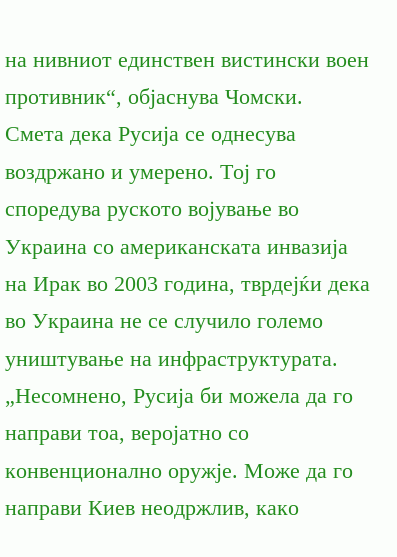на нивниот единствен вистински воен противник“, објаснува Чомски.
Смета дека Русија се однесува воздржано и умерено. Тој го споредува руското војување во Украина со американската инвазија на Ирак во 2003 година, тврдејќи дека во Украина не се случило големо уништување на инфраструктурата.
„Несомнено, Русија би можела да го направи тоа, веројатно со конвенционално оружје. Може да го направи Киев неодржлив, како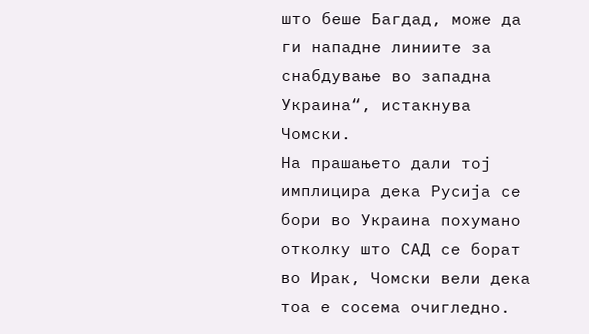што беше Багдад, може да ги нападне линиите за снабдување во западна Украина“, истакнува Чомски.
На прашањето дали тој имплицира дека Русија се бори во Украина похумано отколку што САД се борат во Ирак, Чомски вели дека тоа е сосема очигледно.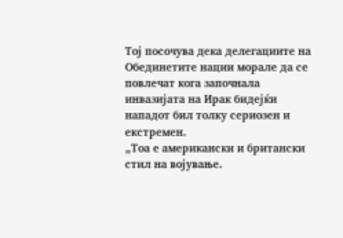Тој посочува дека делегациите на Обединетите нации морале да се повлечат кога започнала инвазијата на Ирак бидејќи нападот бил толку сериозен и екстремен.
„Тоа е американски и британски стил на војување.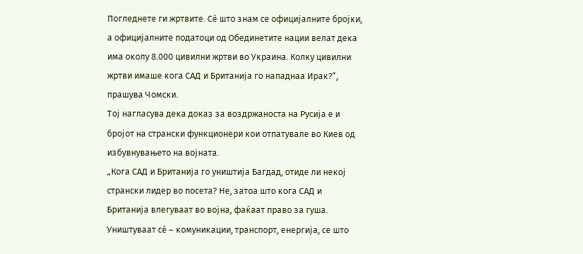Погледнете ги жртвите. Сè што знам се официјалните бројки, а официјалните податоци од Обединетите нации велат дека има околу 8.000 цивилни жртви во Украина. Колку цивилни жртви имаше кога САД и Британија го нападнаа Ирак?“, прашува Чомски.
Тој нагласува дека доказ за воздржаноста на Русија е и бројот на странски функционери кои отпатувале во Киев од избувнувањето на војната.
„Кога САД и Британија го уништија Багдад, отиде ли некој странски лидер во посета? Не, затоа што кога САД и Британија влегуваат во војна, фаќаат право за гуша. Уништуваат сè – комуникации, транспорт, енергија, се што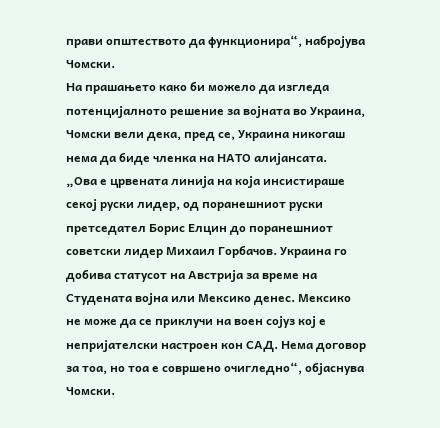прави општеството да функционира“, набројува Чомски.
На прашањето како би можело да изгледа потенцијалното решение за војната во Украина, Чомски вели дека, пред се, Украина никогаш нема да биде членка на НАТО алијансата.
„Ова е црвената линија на која инсистираше секој руски лидер, од поранешниот руски претседател Борис Елцин до поранешниот советски лидер Михаил Горбачов. Украина го добива статусот на Австрија за време на Студената војна или Мексико денес. Мексико не може да се приклучи на воен сојуз кој е непријателски настроен кон САД. Нема договор за тоа, но тоа е совршено очигледно“, објаснува Чомски.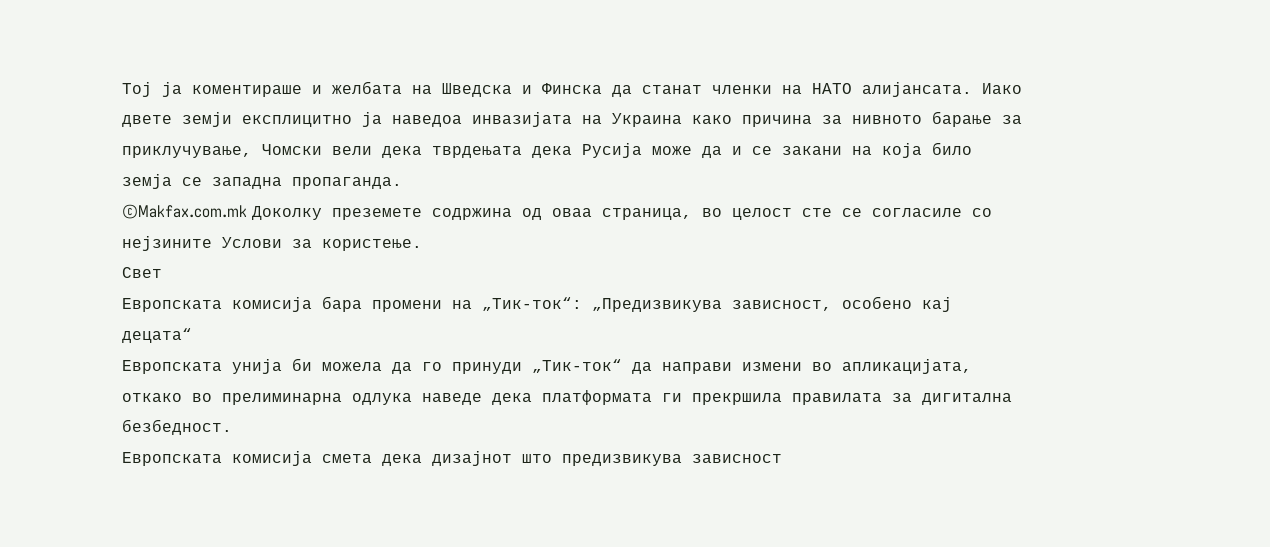Тој ја коментираше и желбата на Шведска и Финска да станат членки на НАТО алијансата. Иако двете земји експлицитно ја наведоа инвазијата на Украина како причина за нивното барање за приклучување, Чомски вели дека тврдењата дека Русија може да и се закани на која било земја се западна пропаганда.
©Makfax.com.mk Доколку преземете содржина од оваа страница, во целост сте се согласиле со нејзините Услови за користење.
Свет
Европската комисија бара промени на „Тик-ток“: „Предизвикува зависност, особено кај децата“
Европската унија би можела да го принуди „Тик-ток“ да направи измени во апликацијата, откако во прелиминарна одлука наведе дека платформата ги прекршила правилата за дигитална безбедност.
Европската комисија смета дека дизајнот што предизвикува зависност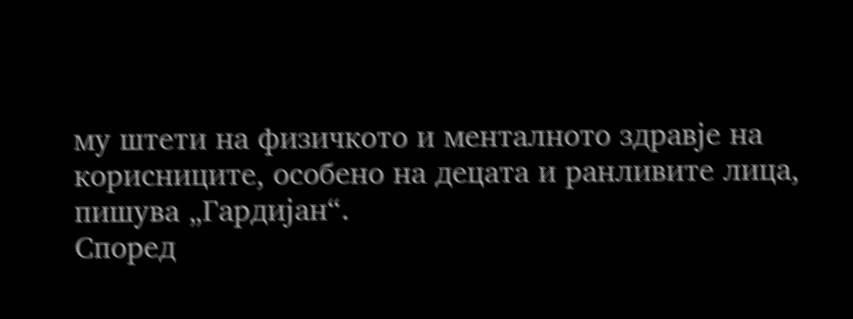му штети на физичкото и менталното здравје на корисниците, особено на децата и ранливите лица, пишува „Гардијан“.
Според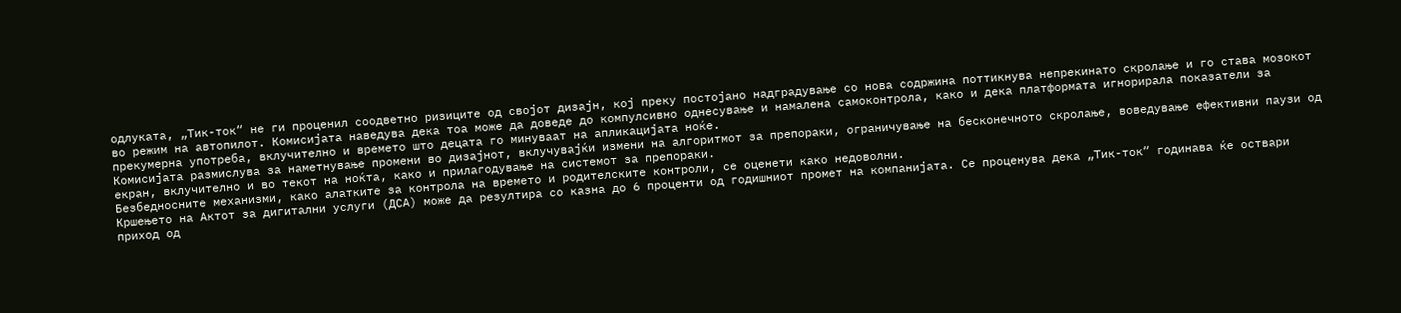одлуката, „Тик-ток“ не ги проценил соодветно ризиците од својот дизајн, кој преку постојано надградување со нова содржина поттикнува непрекинато скролање и го става мозокот во режим на автопилот. Комисијата наведува дека тоа може да доведе до компулсивно однесување и намалена самоконтрола, како и дека платформата игнорирала показатели за прекумерна употреба, вклучително и времето што децата го минуваат на апликацијата ноќе.
Комисијата размислува за наметнување промени во дизајнот, вклучувајќи измени на алгоритмот за препораки, ограничување на бесконечното скролање, воведување ефективни паузи од екран, вклучително и во текот на ноќта, како и прилагодување на системот за препораки.
Безбедносните механизми, како алатките за контрола на времето и родителските контроли, се оценети како недоволни.
Кршењето на Актот за дигитални услуги (ДСА) може да резултира со казна до 6 проценти од годишниот промет на компанијата. Се проценува дека „Тик-ток“ годинава ќе оствари приход од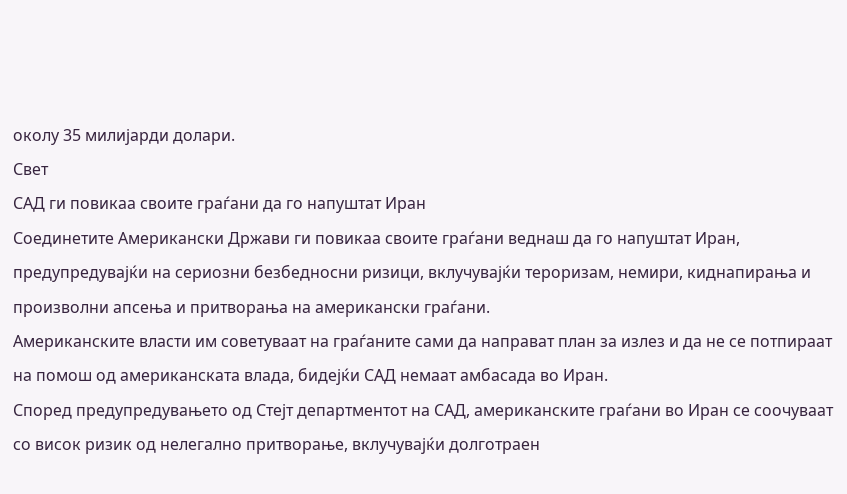околу 35 милијарди долари.
Свет
САД ги повикаа своите граѓани да го напуштат Иран
Соединетите Американски Држави ги повикаа своите граѓани веднаш да го напуштат Иран, предупредувајќи на сериозни безбедносни ризици, вклучувајќи тероризам, немири, киднапирања и произволни апсења и притворања на американски граѓани.
Американските власти им советуваат на граѓаните сами да направат план за излез и да не се потпираат на помош од американската влада, бидејќи САД немаат амбасада во Иран.
Според предупредувањето од Стејт департментот на САД, американските граѓани во Иран се соочуваат со висок ризик од нелегално притворање, вклучувајќи долготраен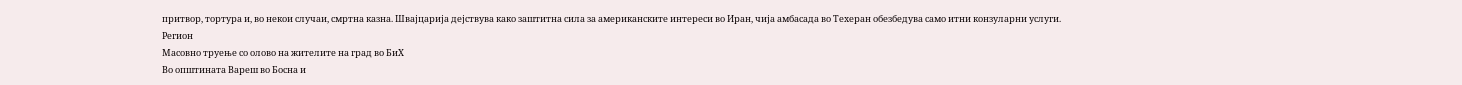притвор, тортура и, во некои случаи, смртна казна. Швајцарија дејствува како заштитна сила за американските интереси во Иран, чија амбасада во Техеран обезбедува само итни конзуларни услуги.
Регион
Масовно труење со олово на жителите на град во БиХ
Во општината Вареш во Босна и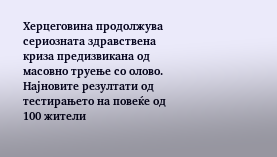Херцеговина продолжува сериозната здравствена криза предизвикана од масовно труење со олово. Најновите резултати од тестирањето на повеќе од 100 жители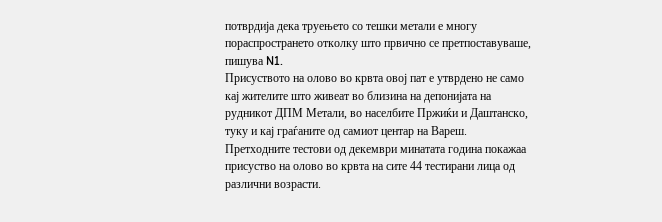потврдија дека труењето со тешки метали е многу пораспространето отколку што првично се претпоставуваше, пишува N1.
Присуството на олово во крвта овој пат е утврдено не само кај жителите што живеат во близина на депонијата на рудникот ДПМ Метали, во населбите Пржиќи и Даштанско, туку и кај граѓаните од самиот центар на Вареш. Претходните тестови од декември минатата година покажаа присуство на олово во крвта на сите 44 тестирани лица од различни возрасти.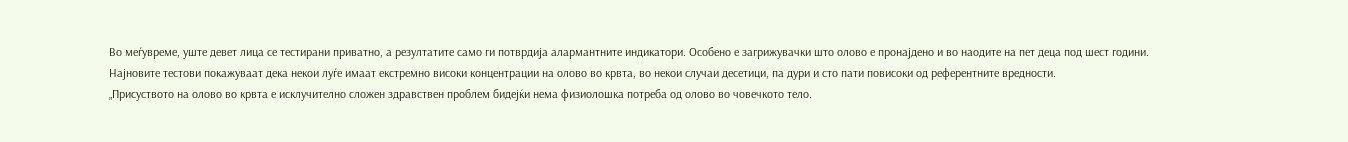Во меѓувреме, уште девет лица се тестирани приватно, а резултатите само ги потврдија алармантните индикатори. Особено е загрижувачки што олово е пронајдено и во наодите на пет деца под шест години.
Најновите тестови покажуваат дека некои луѓе имаат екстремно високи концентрации на олово во крвта, во некои случаи десетици, па дури и сто пати повисоки од референтните вредности.
„Присуството на олово во крвта е исклучително сложен здравствен проблем бидејќи нема физиолошка потреба од олово во човечкото тело.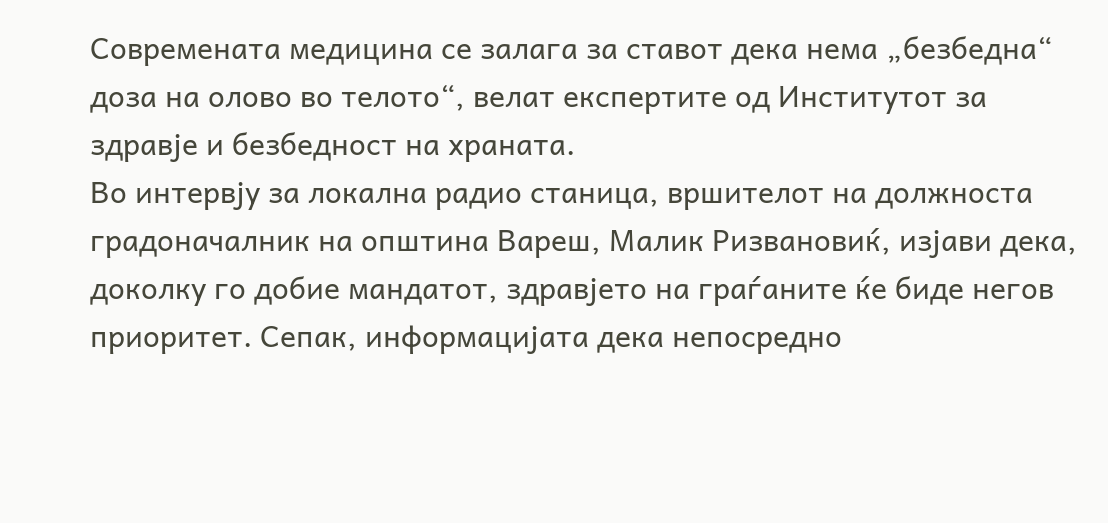Современата медицина се залага за ставот дека нема „безбедна“ доза на олово во телото“, велат експертите од Институтот за здравје и безбедност на храната.
Во интервју за локална радио станица, вршителот на должноста градоначалник на општина Вареш, Малик Ризвановиќ, изјави дека, доколку го добие мандатот, здравјето на граѓаните ќе биде негов приоритет. Сепак, информацијата дека непосредно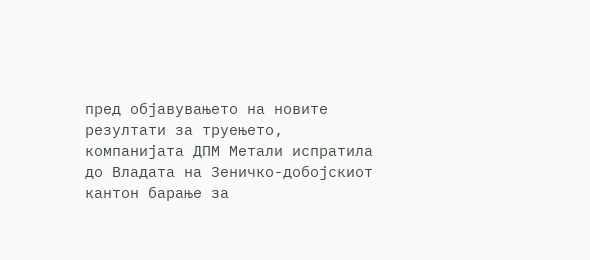пред објавувањето на новите резултати за труењето, компанијата ДПМ Метали испратила до Владата на Зеничко-добојскиот кантон барање за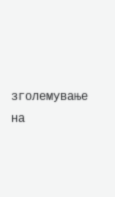зголемување на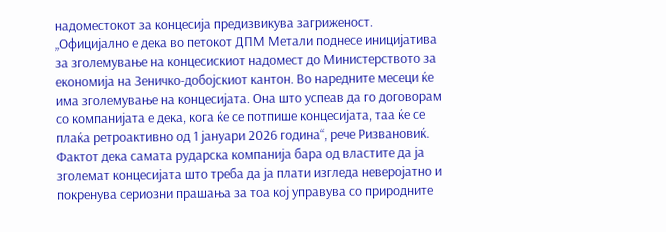надоместокот за концесија предизвикува загриженост.
„Официјално е дека во петокот ДПМ Метали поднесе иницијатива за зголемување на концесискиот надомест до Министерството за економија на Зеничко-добојскиот кантон. Во наредните месеци ќе има зголемување на концесијата. Она што успеав да го договорам со компанијата е дека, кога ќе се потпише концесијата, таа ќе се плаќа ретроактивно од 1 јануари 2026 година“, рече Ризвановиќ.
Фактот дека самата рударска компанија бара од властите да ја зголемат концесијата што треба да ја плати изгледа неверојатно и покренува сериозни прашања за тоа кој управува со природните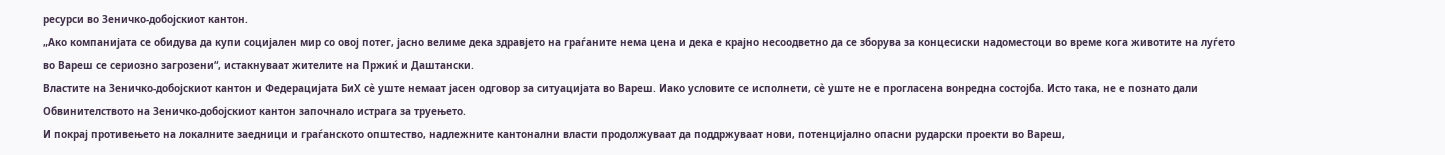ресурси во Зеничко-добојскиот кантон.
„Ако компанијата се обидува да купи социјален мир со овој потег, јасно велиме дека здравјето на граѓаните нема цена и дека е крајно несоодветно да се зборува за концесиски надоместоци во време кога животите на луѓето во Вареш се сериозно загрозени“, истакнуваат жителите на Пржиќ и Даштански.
Властите на Зеничко-добојскиот кантон и Федерацијата БиХ сè уште немаат јасен одговор за ситуацијата во Вареш. Иако условите се исполнети, сè уште не е прогласена вонредна состојба. Исто така, не е познато дали Обвинителството на Зеничко-добојскиот кантон започнало истрага за труењето.
И покрај противењето на локалните заедници и граѓанското општество, надлежните кантонални власти продолжуваат да поддржуваат нови, потенцијално опасни рударски проекти во Вареш,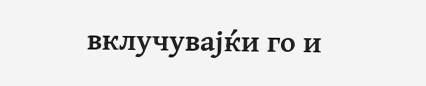вклучувајќи го и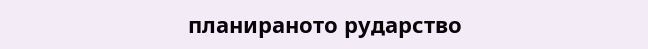планираното рударство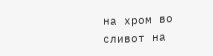на хром во сливот на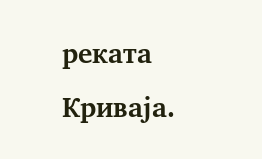реката Криваја.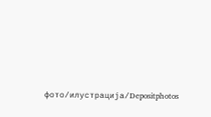фото/илустрација/Depositphotos